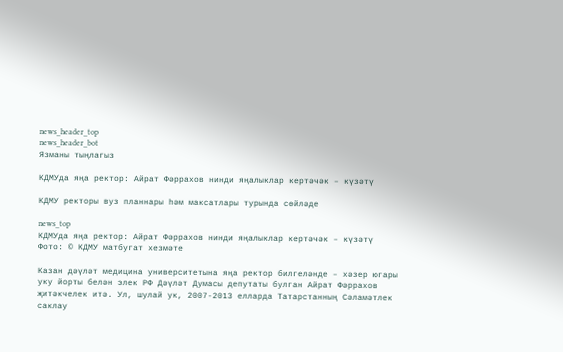news_header_top
news_header_bot
Язманы тыңлагыз

КДМУда яңа ректор: Айрат Фәррахов нинди яңалыклар кертәчәк – күзәтү

КДМУ ректоры вуз планнары һәм максатлары турында сөйләде

news_top
КДМУда яңа ректор: Айрат Фәррахов нинди яңалыклар кертәчәк – күзәтү
Фото: © КДМУ матбугат хезмәте

Казан дәүләт медицина университетына яңа ректор билгеләнде – хәзер югары уку йорты белән элек РФ Дәүләт Думасы депутаты булган Айрат Фәррахов җитәкчелек итә. Ул, шулай ук, 2007-2013 елларда Татарстанның Сәламәтлек саклау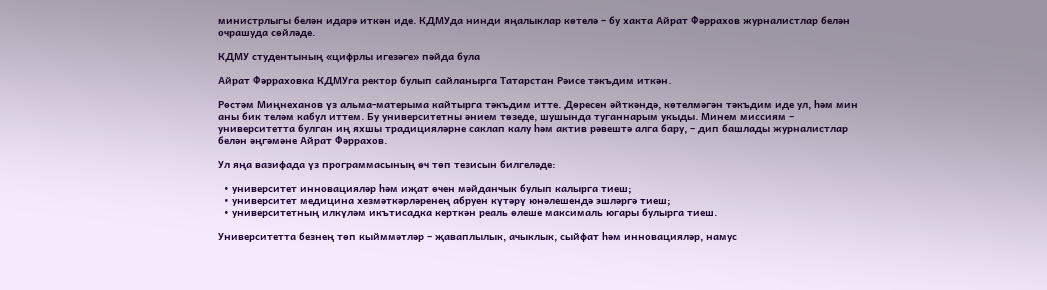министрлыгы белән идарә иткән иде. КДМУда нинди яңалыклар көтелә – бу хакта Айрат Фәррахов журналистлар белән очрашуда сөйләде.

КДМУ студентының «цифрлы игезәге» пәйда була

Айрат Фәрраховка КДМУга ректор булып сайланырга Татарстан Рәисе тәкъдим иткән.

Рөстәм Миңнеханов үз альма-матерыма кайтырга тәкъдим итте. Дөресен әйткәндә, көтелмәгән тәкъдим иде ул, һәм мин аны бик теләм кабул иттем. Бу университетны әнием төзеде, шушында туганнарым укыды. Минем миссиям – университетта булган иң яхшы традицияләрне саклап калу һәм актив рәвештә алга бару, – дип башлады журналистлар белән әңгәмәне Айрат Фәррахов.

Ул яңа вазифада үз программасының өч төп тезисын билгеләде:

  • университет инновацияләр һәм иҗат өчен мәйданчык булып калырга тиеш;
  • университет медицина хезмәткәрләренең абруен күтәрү юнәлешендә эшләргә тиеш;
  • университетның илкүләм икътисадка керткән реаль өлеше максималь югары булырга тиеш.

Университетта безнең төп кыйммәтләр – җаваплылык, ачыклык, сыйфат һәм инновацияләр, намус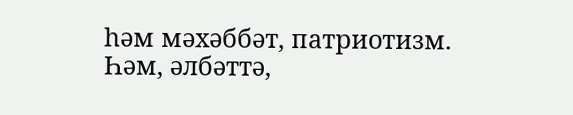һәм мәхәббәт, патриотизм. Һәм, әлбәттә,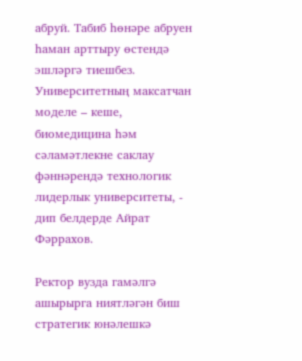абруй. Табиб һөнәре абруен һаман арттыру өстендә эшләргә тиешбез. Университетның максатчан моделе – кеше, биомедицина һәм сәламәтлекне саклау фәннәрендә технологик лидерлык университеты, - дип белдерде Айрат Фәррахов.

Ректор вузда гамәлгә ашырырга ниятләгән биш стратегик юнәлешкә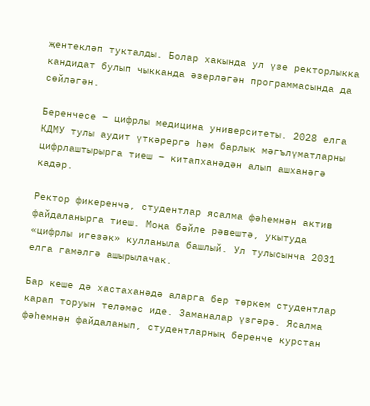җентекләп тукталды. Болар хакында ул үзе ректорлыкка кандидат булып чыкканда әзерләгән программасында да сөйләгән.

Беренчесе – цифрлы медицина университеты. 2028 елга КДМУ тулы аудит үткәрергә һәм барлык мәгълүматларны цифрлаштырырга тиеш – китапханәдән алып ашханәгә кадәр.

Ректор фикеренчә, студентлар ясалма фәһемнән актив файдаланырга тиеш. Моңа бәйле рәвештә, укытуда «цифрлы игезәк» кулланыла башлый. Ул тулысынча 2031 елга гамәлгә ашырылачак.

Бар кеше дә хастаханәдә аларга бер төркем студентлар карап торуын теләмәс иде. Заманалар үзгәрә. Ясалма фәһемнән файдаланып, студентларның беренче курстан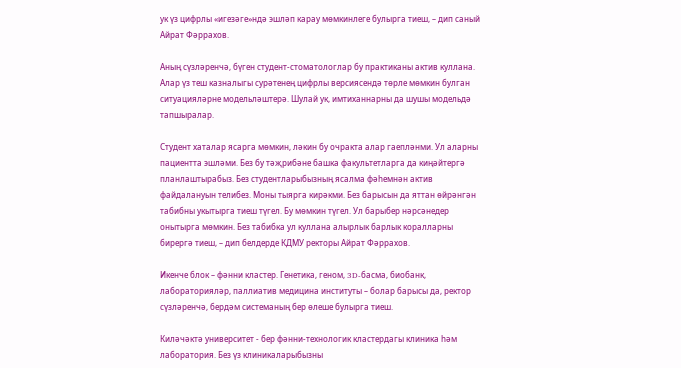ук үз цифрлы «игезәге»ндә эшләп карау мөмкинлеге булырга тиеш, – дип саный Айрат Фәррахов.

Аның сүзләренчә, бүген студент-стоматологлар бу практиканы актив куллана. Алар үз теш казналыгы сурәтенең цифрлы версиясендә төрле мөмкин булган ситуацияләрне модельләштерә. Шулай ук, имтиханнарны да шушы модельдә тапшыралар.

Студент хаталар ясарга мөмкин, ләкин бу очракта алар гаепләнми. Ул аларны пациентта эшләми. Без бу тәҗрибәне башка факультетларга да киңәйтергә планлаштырабыз. Без студентларыбызның ясалма фәһемнән актив файдалануын телибез. Моны тыярга кирәкми. Без барысын да яттан өйрәнгән табибны укытырга тиеш түгел. Бу мөмкин түгел. Ул барыбер нәрсәнедер онытырга мөмкин. Без табибка ул куллана алырлык барлык коралларны бирергә тиеш, – дип белдерде КДМУ ректоры Айрат Фәррахов.

Икенче блок – фәнни кластер. Генетика, геном, 3D-басма, биобанк, лабораторияләр, паллиатив медицина институты – болар барысы да, ректор сүзләренчә, бердәм системаның бер өлеше булырга тиеш.

Киләчәктә университет - бер фәнни-технологик кластердагы клиника һәм лаборатория. Без үз клиникаларыбызны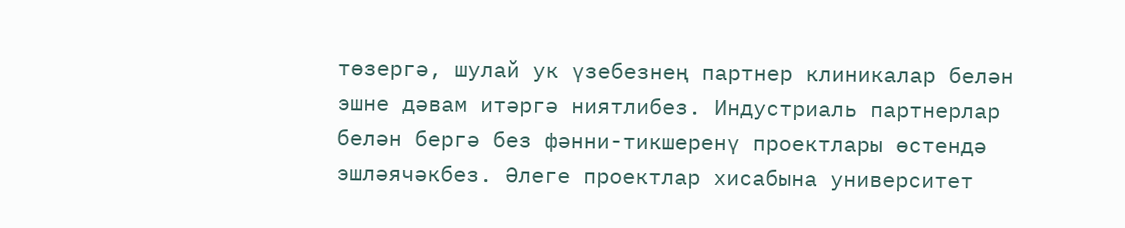төзергә, шулай ук үзебезнең партнер клиникалар белән эшне дәвам итәргә ниятлибез. Индустриаль партнерлар белән бергә без фәнни-тикшеренү проектлары өстендә эшләячәкбез. Әлеге проектлар хисабына университет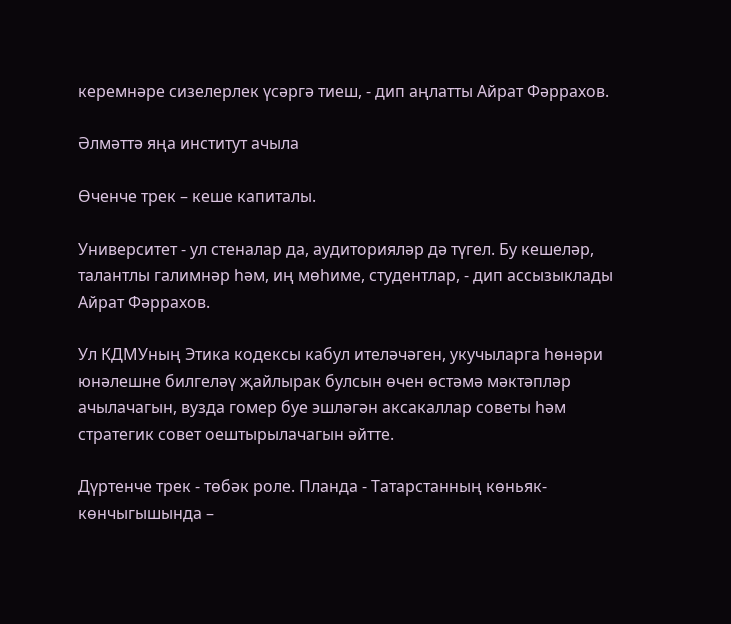керемнәре сизелерлек үсәргә тиеш, - дип аңлатты Айрат Фәррахов.

Әлмәттә яңа институт ачыла

Өченче трек – кеше капиталы.

Университет - ул стеналар да, аудиторияләр дә түгел. Бу кешеләр, талантлы галимнәр һәм, иң мөһиме, студентлар, - дип ассызыклады Айрат Фәррахов.

Ул КДМУның Этика кодексы кабул ителәчәген, укучыларга һөнәри юнәлешне билгеләү җайлырак булсын өчен өстәмә мәктәпләр ачылачагын, вузда гомер буе эшләгән аксакаллар советы һәм стратегик совет оештырылачагын әйтте.

Дүртенче трек - төбәк роле. Планда - Татарстанның көньяк-көнчыгышында –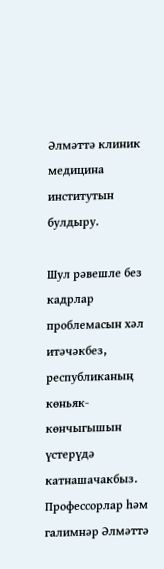Әлмәттә клиник медицина институтын булдыру.

Шул рәвешле без кадрлар проблемасын хәл итәчәкбез, республиканың көньяк-көнчыгышын үстерүдә катнашачакбыз. Профессорлар һәм галимнәр Әлмәттә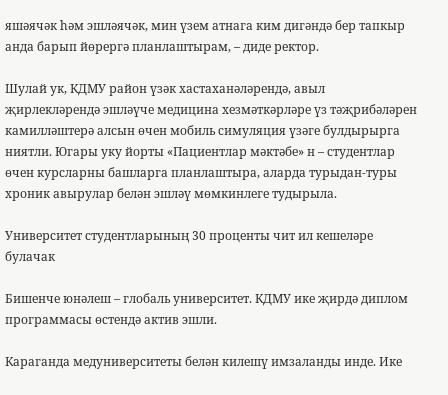яшәячәк һәм эшләячәк, мин үзем атнага ким дигәндә бер тапкыр анда барып йөрергә планлаштырам, – диде ректор.

Шулай ук, КДМУ район үзәк хастаханәләрендә, авыл җирлекләрендә эшләүче медицина хезмәткәрләре үз тәҗрибәләрен камилләштерә алсын өчен мобиль симуляция үзәге булдырырга ниятли. Югары уку йорты «Пациентлар мәктәбе» н – студентлар өчен курсларны башларга планлаштыра, аларда турыдан-туры хроник авырулар белән эшләү мөмкинлеге тудырыла.

Университет студентларының 30 проценты чит ил кешеләре булачак

Бишенче юнәлеш – глобаль университет. КДМУ ике җирдә диплом программасы өстендә актив эшли.

Караганда медуниверситеты белән килешү имзаланды инде. Ике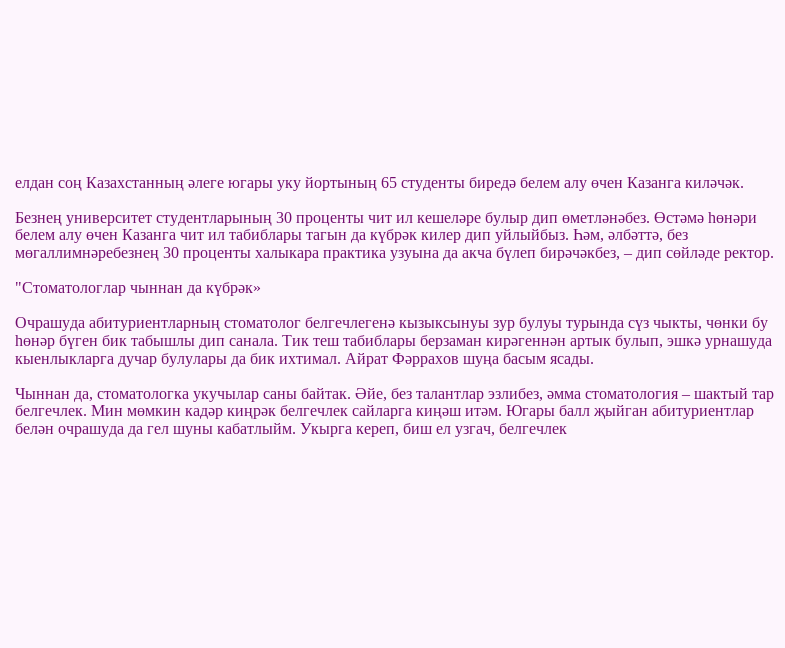елдан соң Казахстанның әлеге югары уку йортының 65 студенты биредә белем алу өчен Казанга киләчәк.

Безнең университет студентларының 30 проценты чит ил кешеләре булыр дип өметләнәбез. Өстәмә һөнәри белем алу өчен Казанга чит ил табиблары тагын да күбрәк килер дип уйлыйбыз. Һәм, әлбәттә, без мөгаллимнәребезнең 30 проценты халыкара практика узуына да акча бүлеп бирәчәкбез, – дип сөйләде ректор.

"Стоматологлар чыннан да күбрәк»

Очрашуда абитуриентларның стоматолог белгечлегенә кызыксынуы зур булуы турында сүз чыкты, чөнки бу һөнәр бүген бик табышлы дип санала. Тик теш табиблары берзаман кирәгеннән артык булып, эшкә урнашуда кыенлыкларга дучар булулары да бик ихтимал. Айрат Фәррахов шуңа басым ясады.

Чыннан да, стоматологка укучылар саны байтак. Әйе, без талантлар эзлибез, әмма стоматология – шактый тар белгечлек. Мин мөмкин кадәр киңрәк белгечлек сайларга киңәш итәм. Югары балл җыйган абитуриентлар белән очрашуда да гел шуны кабатлыйм. Укырга кереп, биш ел узгач, белгечлек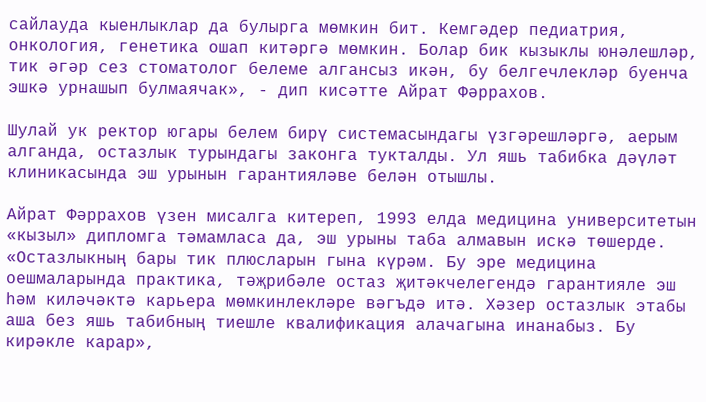сайлауда кыенлыклар да булырга мөмкин бит. Кемгәдер педиатрия, онкология, генетика ошап китәргә мөмкин. Болар бик кызыклы юнәлешләр, тик әгәр сез стоматолог белеме алгансыз икән, бу белгечлекләр буенча эшкә урнашып булмаячак», - дип кисәтте Айрат Фәррахов.

Шулай ук ректор югары белем бирү системасындагы үзгәрешләргә, аерым алганда, остазлык турындагы законга тукталды. Ул яшь табибка дәүләт клиникасында эш урынын гарантияләве белән отышлы.

Айрат Фәррахов үзен мисалга китереп, 1993 елда медицина университетын «кызыл» дипломга тәмамласа да, эш урыны таба алмавын искә төшерде. «Остазлыкның бары тик плюсларын гына күрәм. Бу эре медицина оешмаларында практика, тәҗрибәле остаз җитәкчелегендә гарантияле эш һәм киләчәктә карьера мөмкинлекләре вәгъдә итә. Хәзер остазлык этабы аша без яшь табибның тиешле квалификация алачагына инанабыз. Бу кирәкле карар»,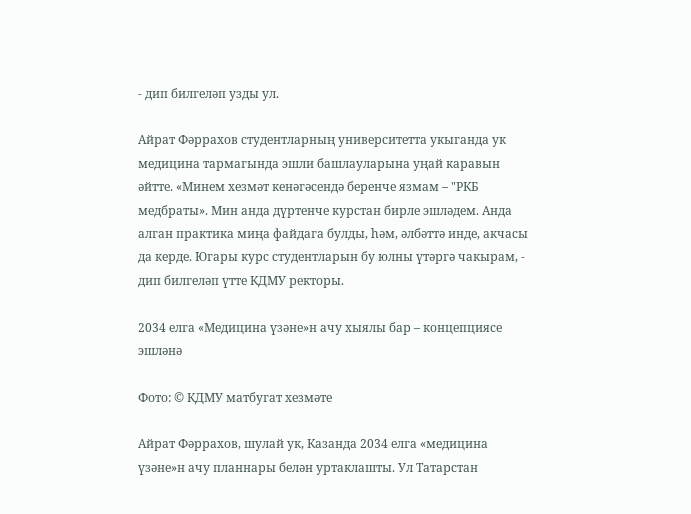- дип билгеләп узды ул.

Айрат Фәррахов студентларның университетта укыганда ук медицина тармагында эшли башлауларына уңай каравын әйтте. «Минем хезмәт кенәгәсендә беренче язмам – "РКБ медбраты». Мин анда дүртенче курстан бирле эшләдем. Анда алган практика миңа файдага булды, һәм, әлбәттә инде, акчасы да керде. Югары курс студентларын бу юлны үтәргә чакырам, - дип билгеләп үтте КДМУ ректоры.

2034 елга «Медицина үзәне»н ачу хыялы бар – концепциясе эшләнә

Фото: © КДМУ матбугат хезмәте

Айрат Фәррахов, шулай ук, Казанда 2034 елга «медицина үзәне»н ачу планнары белән уртаклашты. Ул Татарстан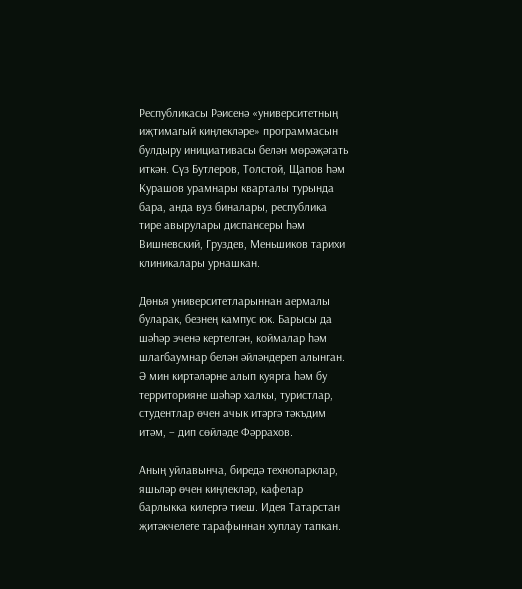Республикасы Рәисенә «университетның иҗтимагый киңлекләре» программасын булдыру инициативасы белән мөрәҗәгать иткән. Сүз Бутлеров, Толстой, Щапов һәм Курашов урамнары кварталы турында бара, анда вуз биналары, республика тире авырулары диспансеры һәм Вишневский, Груздев, Меньшиков тарихи клиникалары урнашкан.

Дөнья университетларыннан аермалы буларак, безнең кампус юк. Барысы да шәһәр эченә кертелгән, коймалар һәм шлагбаумнар белән әйләндереп алынган. Ә мин киртәләрне алып куярга һәм бу территорияне шәһәр халкы, туристлар, студентлар өчен ачык итәргә тәкъдим итәм, – дип сөйләде Фәррахов.

Аның уйлавынча, биредә технопарклар, яшьләр өчен киңлекләр, кафелар барлыкка килергә тиеш. Идея Татарстан җитәкчелеге тарафыннан хуплау тапкан.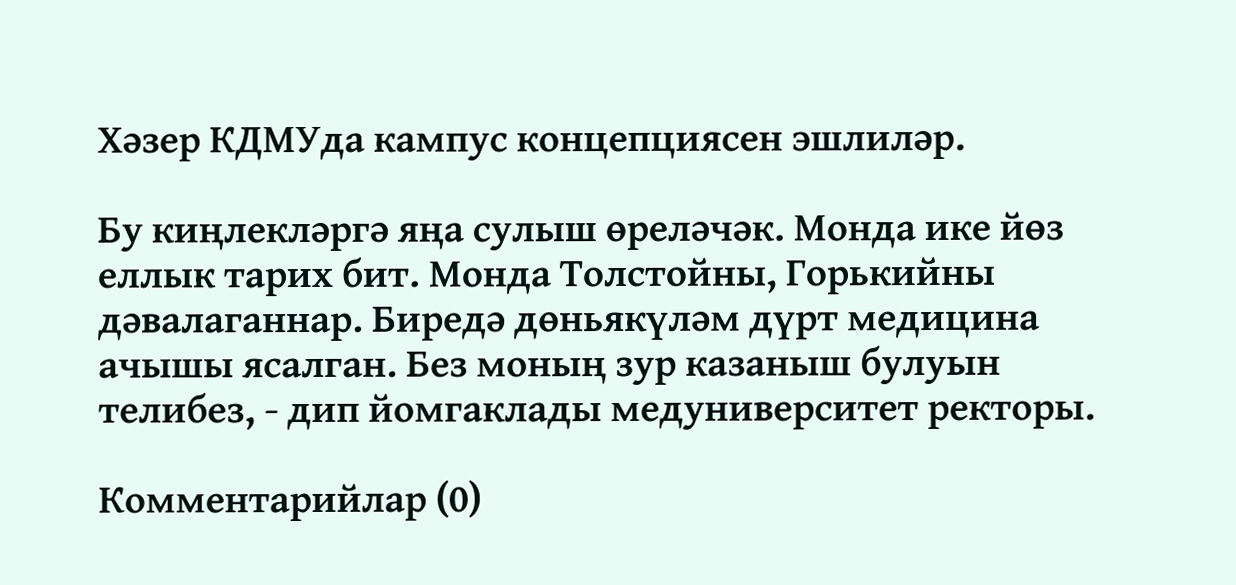Хәзер КДМУда кампус концепциясен эшлиләр.

Бу киңлекләргә яңа сулыш өреләчәк. Монда ике йөз еллык тарих бит. Монда Толстойны, Горькийны дәвалаганнар. Биредә дөньякүләм дүрт медицина ачышы ясалган. Без моның зур казаныш булуын телибез, - дип йомгаклады медуниверситет ректоры.

Комментарийлар (0)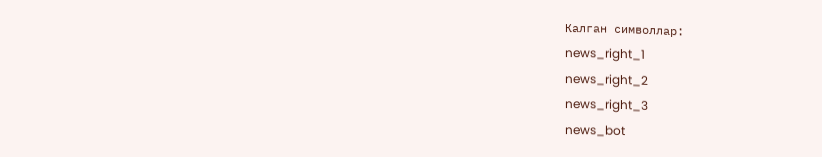Калган символлар:
news_right_1
news_right_2
news_right_3
news_bot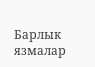Барлык язмалар